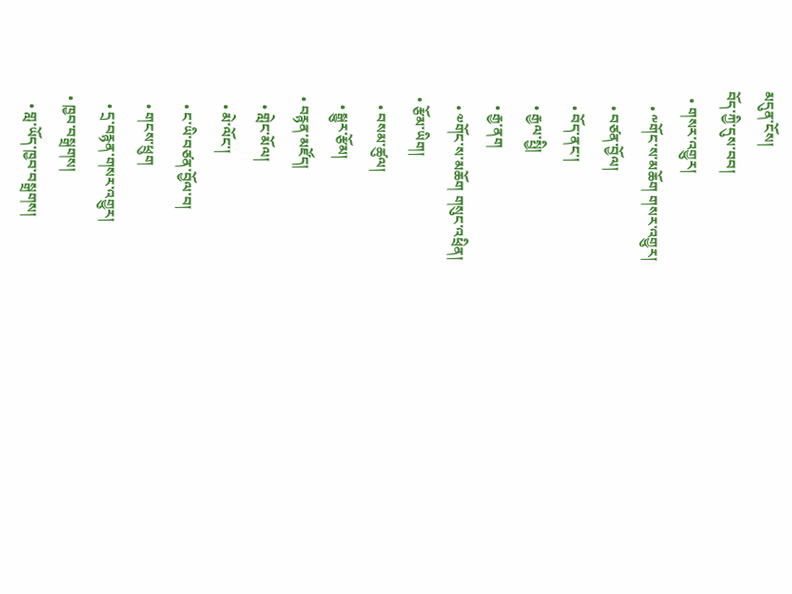མདུན་ངོས།
བོད་ཀྱི་དུས་བབ།
  • གསར་འགྱུར།
    • ༸གོང་ས་མཆོག གསར་འགྱུར།
    • བཙན་བྱོལ།
    • བོད་ནང་།
    • རྒྱལ་སྤྱི།
    • རྒྱ་ནག
    • ༧གོང་ས་མཆོག གསུང་འཕྲིན།
  • རྩོམ་ཡིག།
    • བསམ་ཚུལ།
    • སྒྱུར་རྩོམ།
  • བརྙན་མཛོད།
    • གླེང་མོལ།
    • མེ་ལོང་།
    • ང་ཡི་བཙན་བྱོལ་བ།
    • གངས་ཕྲུག
    • དྲ་བརྙན་གསར་འགྱུར།
  • ཁྱབ་བསྒྲགས།
    • གླ་ཡོད་ཁྱབ་བསྒྲགས།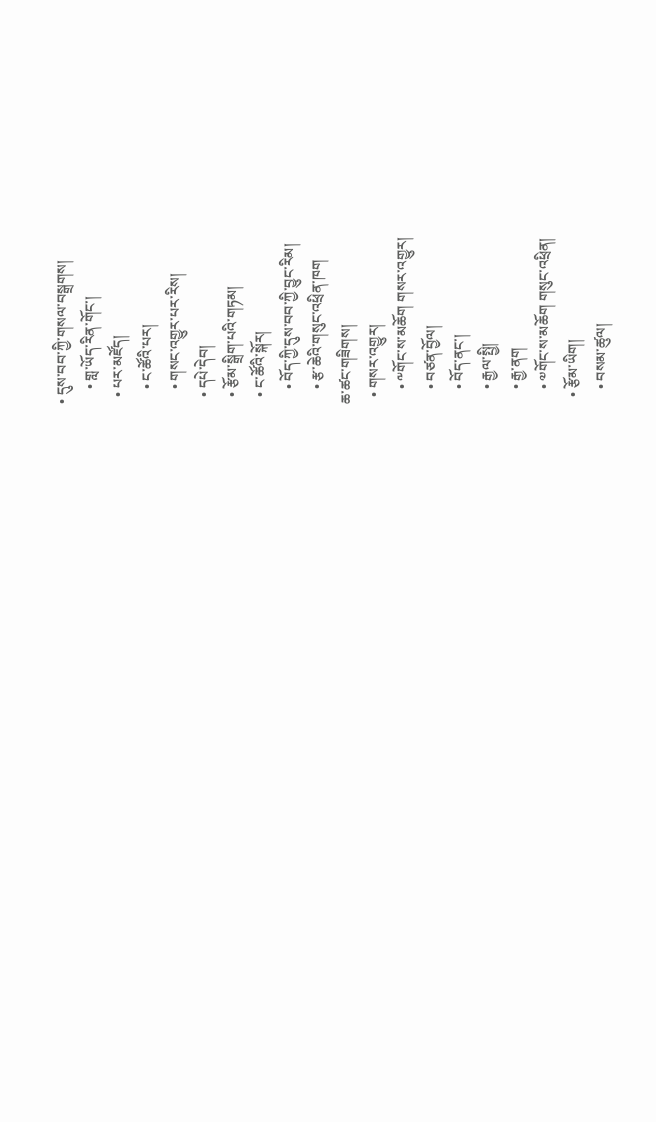• དུས་བབ་ཀྱི་གསལ་བསྒྲགས།
    • གླ་ཡོད་རིན་གོང་།
  • པར་མཛོད།
    • ང་ཚོའི་པར།
    • གསང་འགྱུར་པར་རིས།
  • དཔེ་དེབ།
  • རྩོམ་སྒྲིག་པའི་གཏམ།
  • ང་ཚོའི་སྐོར།
    • བོད་ཀྱི་དུས་བབ་ཀྱི་བྱུང་རིམ།
    • རྩ་ཆེའི་གསུང་འཕྲིན་ཁག
ཆ་ཚང་གཟིགས།
  • གསར་འགྱུར།
    • ༸གོང་ས་མཆོག གསར་འགྱུར།
    • བཙན་བྱོལ།
    • བོད་ནང་།
    • རྒྱལ་སྤྱི།
    • རྒྱ་ནག
    • ༧གོང་ས་མཆོག གསུང་འཕྲིན།
  • རྩོམ་ཡིག།
    • བསམ་ཚུལ།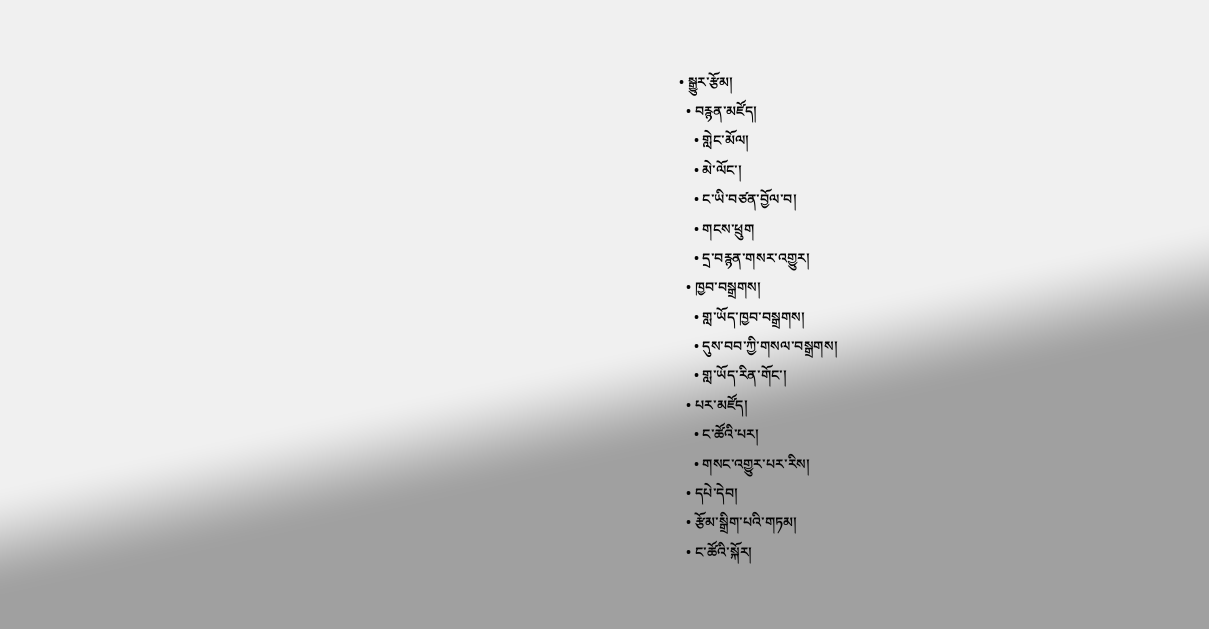• སྒྱུར་རྩོམ།
  • བརྙན་མཛོད།
    • གླེང་མོལ།
    • མེ་ལོང་།
    • ང་ཡི་བཙན་བྱོལ་བ།
    • གངས་ཕྲུག
    • དྲ་བརྙན་གསར་འགྱུར།
  • ཁྱབ་བསྒྲགས།
    • གླ་ཡོད་ཁྱབ་བསྒྲགས།
    • དུས་བབ་ཀྱི་གསལ་བསྒྲགས།
    • གླ་ཡོད་རིན་གོང་།
  • པར་མཛོད།
    • ང་ཚོའི་པར།
    • གསང་འགྱུར་པར་རིས།
  • དཔེ་དེབ།
  • རྩོམ་སྒྲིག་པའི་གཏམ།
  • ང་ཚོའི་སྐོར།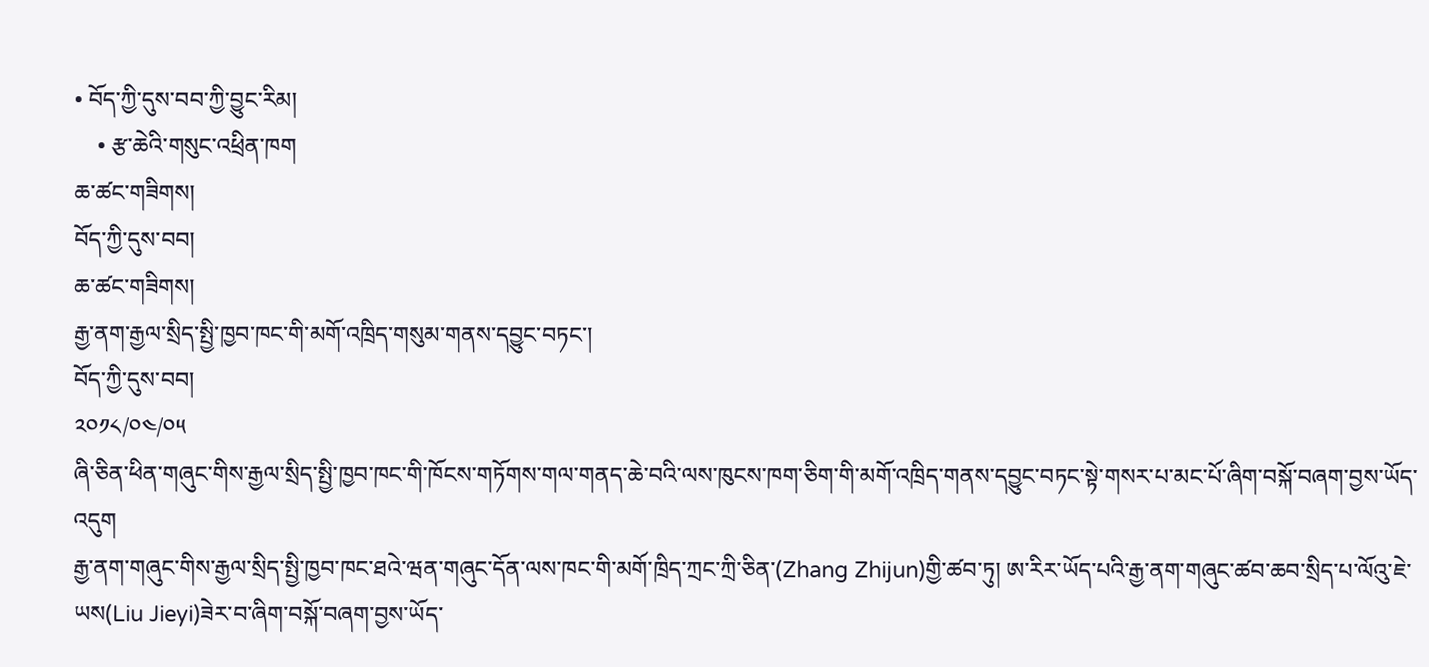• བོད་ཀྱི་དུས་བབ་ཀྱི་བྱུང་རིམ།
    • རྩ་ཆེའི་གསུང་འཕྲིན་ཁག
ཆ་ཚང་གཟིགས།
བོད་ཀྱི་དུས་བབ།
ཆ་ཚང་གཟིགས།
རྒྱ་ནག་རྒྱལ་སྲིད་སྤྱི་ཁྱབ་ཁང་གི་མགོ་འཁྲིད་གསུམ་གནས་དབྱུང་བཏང་།
བོད་ཀྱི་དུས་བབ།
༢༠༡༨/༠༤/༠༥
ཞི་ཅིན་ཕིན་གཞུང་གིས་རྒྱལ་སྲིད་སྤྱི་ཁྱབ་ཁང་གི་ཁོངས་གཏོགས་གལ་གནད་ཆེ་བའི་ལས་ཁུངས་ཁག་ཅིག་གི་མགོ་འཁྲིད་གནས་དབྱུང་བཏང་སྟེ་གསར་པ་མང་པོ་ཞིག་བསྐོ་བཞག་བྱས་ཡོད་འདུག
རྒྱ་ནག་གཞུང་གིས་རྒྱལ་སྲིད་སྤྱི་ཁྱབ་ཁང་ཐའེ་ཝན་གཞུང་དོན་ལས་ཁང་གི་མགོ་ཁྲིད་ཀྲང་ཀྲི་ཅིན་(Zhang Zhijun)གྱི་ཚབ་ཏུ། ཨ་རིར་ཡོད་པའི་རྒྱ་ནག་གཞུང་ཚབ་ཆབ་སྲིད་པ་ལོའུ་ཇེ་ཡས(Liu Jieyi)ཟེར་བ་ཞིག་བསྐོ་བཞག་བྱས་ཡོད་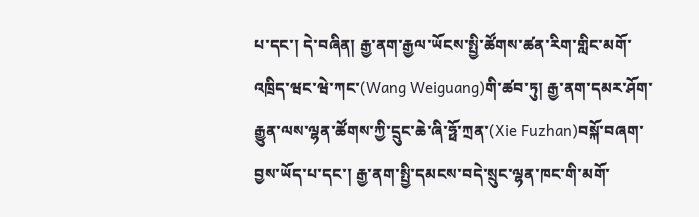པ་དང་། དེ་བཞིན། རྒྱ་ནག་རྒྱལ་ཡོངས་སྤྱི་ཚོགས་ཚན་རིག་གླིང་མགོ་འཁྲིད་ཝང་ཝེ་ཀང་(Wang Weiguang)གི་ཚབ་ཏུ། རྒྱ་ནག་དམར་ཤོག་རྒྱུན་ལས་ལྷན་ཚོགས་ཀྱི་དྲུང་ཆེ་ཞི་ཧྥོ་ཀྲན་(Xie Fuzhan)བསྐོ་བཞག་བྱས་ཡོད་པ་དང་། རྒྱ་ནག་སྤྱི་དམངས་བདེ་སྲུང་ལྷན་ཁང་གི་མགོ་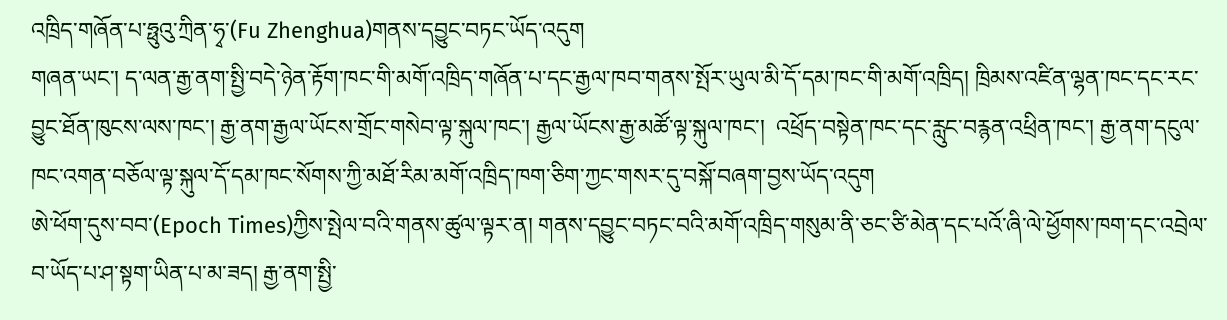འཁྲིད་གཞོན་པ་ཧྥུའུ་ཀྲིན་ཧྭ་(Fu Zhenghua)གནས་དབྱུང་བཏང་ཡོད་འདུག
གཞན་ཡང་། ད་ལན་རྒྱ་ནག་སྤྱི་བདེ་ཉེན་རྟོག་ཁང་གི་མགོ་འཁྲིད་གཞོན་པ་དང་རྒྱལ་ཁབ་གནས་སྤོར་ཡུལ་མི་དོ་དམ་ཁང་གི་མགོ་འཁྲིད། ཁྲིམས་འཛིན་ལྷན་ཁང་དང་རང་བྱུང་ཐོན་ཁུངས་ལས་ཁང་། རྒྱ་ནག་རྒྱལ་ཡོངས་གྲོང་གསེབ་ལྟ་སྐུལ་ཁང་། རྒྱལ་ཡོངས་རྒྱ་མཚོ་ལྟ་སྐུལ་ཁང་།  འཕྲོད་བསྟེན་ཁང་དང་རླུང་བརྙན་འཕྲིན་ཁང་། རྒྱ་ནག་དངུལ་ཁང་འགན་བཅོལ་ལྟ་སྐུལ་དོ་དམ་ཁང་སོགས་ཀྱི་མཐོ་རིམ་མགོ་འཁྲིད་ཁག་ཅིག་ཀྱང་གསར་དུ་བསྐོ་བཞག་བྱས་ཡོད་འདུག
ཨེ་ཕོག་དུས་བབ་(Epoch Times)ཀྱིས་སྤེལ་བའི་གནས་ཚུལ་ལྟར་ན། གནས་དབྱུང་བཏང་བའི་མགོ་འཁྲིད་གསུམ་ནི་ཅང་ཙི་མེན་དང་པའོ་ཞི་ལེ་ཕྱོགས་ཁག་དང་འབྲེལ་བ་ཡོད་པ་ཤ་སྟག་ཡིན་པ་མ་ཟད། རྒྱ་ནག་སྤྱི་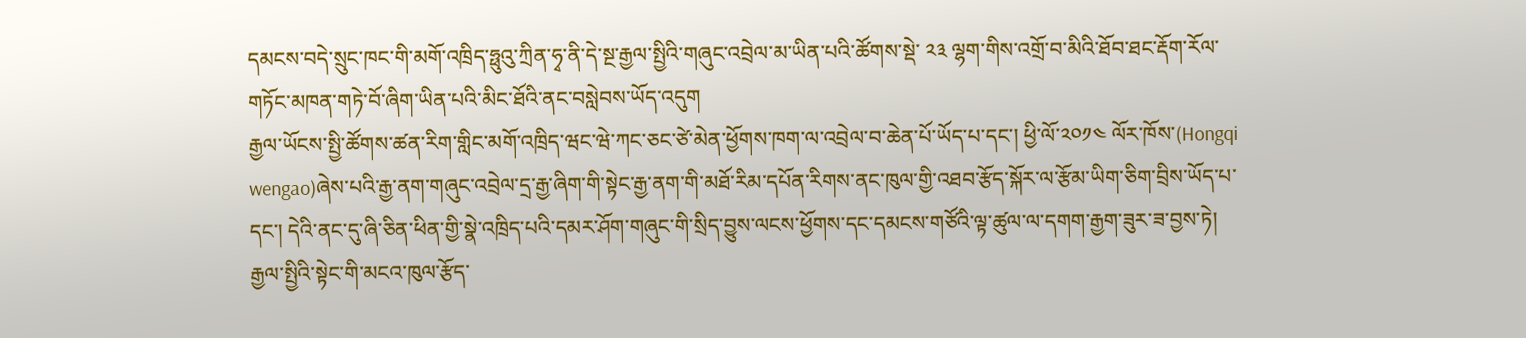དམངས་བདེ་སྲུང་ཁང་གི་མགོ་འཁྲིད་ཧྥུའུ་ཀྲིན་ཧྭ་ནི་དེ་སྔ་རྒྱལ་སྤྱིའི་གཞུང་འབྲེལ་མ་ཡིན་པའི་ཚོགས་སྡེ་ ༢༣ ལྷག་གིས་འགྲོ་བ་མིའི་ཐོབ་ཐང་རྡོག་རོལ་གཏོང་མཁན་གཏེ་བོ་ཞིག་ཡིན་པའི་མིང་ཐོའི་ནང་བསླེབས་ཡོད་འདུག
རྒྱལ་ཡོངས་སྤྱི་ཚོགས་ཚན་རིག་གླིང་མགོ་འཁྲིད་ཝང་ཝེ་ཀང་ཅང་ཙེ་མེན་ཕྱོགས་ཁག་ལ་འབྲེལ་བ་ཆེན་པོ་ཡོད་པ་དང་། ཕྱི་ལོ་༢༠༡༤ ལོར་ཁོས་(Hongqi wengao)ཞེས་པའི་རྒྱ་ནག་གཞུང་འབྲེལ་དྲ་རྒྱ་ཞིག་གི་སྟེང་རྒྱ་ནག་གི་མཐོ་རིམ་དཔོན་རིགས་ནང་ཁུལ་གྱི་འཐབ་རྩོད་སྐོར་ལ་རྩོམ་ཡིག་ཅིག་བྲིས་ཡོད་པ་དང་། དེའི་ནང་དུ་ཞི་ཅིན་ཕིན་གྱི་སྣེ་འཁྲིད་པའི་དམར་ཤོག་གཞུང་གི་སྲིད་བྱུས་ལངས་ཕྱོགས་དང་དམངས་གཙོའི་ལྟ་ཚུལ་ལ་དགག་རྒྱག་ཟུར་ཟ་བྱས་ཏེ། རྒྱལ་སྤྱིའི་སྟེང་གི་མངའ་ཁུལ་རྩོད་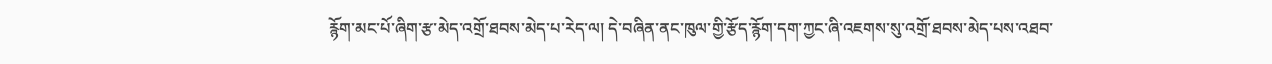རྙོག་མང་པོ་ཞིག་རྩ་མེད་འགྲོ་ཐབས་མེད་པ་རེད་ལ། དེ་བཞིན་ནང་ཁུལ་གྱི་རྩོད་རྙོག་དག་ཀྱང་ཞི་འཇགས་སུ་འགྲོ་ཐབས་མེད་པས་འཐབ་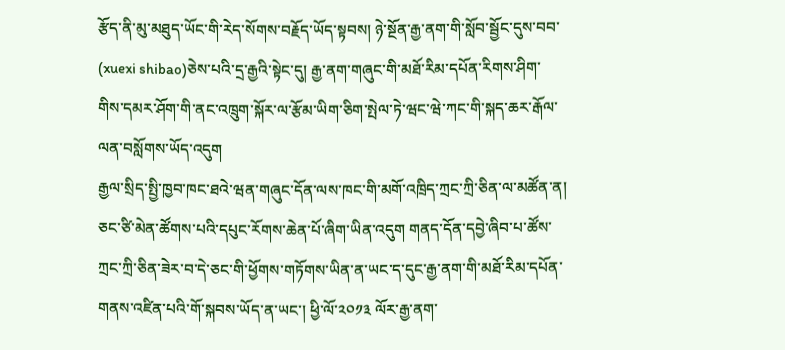རྩོད་ནི་མུ་མཐུད་ཡོང་གི་རེད་སོགས་བརྗོད་ཡོད་སྟབས། ཉེ་སྔོན་རྒྱ་ནག་གི་སློབ་སྦྱོང་དུས་བབ་ (xuexi shibao)ཅེས་པའི་དྲ་རྒྱའི་སྟེང་དུ། རྒྱ་ནག་གཞུང་གི་མཐོ་རིམ་དཔོན་རིགས་ཤིག་གིས་དམར་ཤོག་གི་ནང་འཁྲུག་སྐོར་ལ་རྩོམ་ཡིག་ཅིག་སྤེལ་ཏེ་ཝང་ཝེ་ཀང་གི་སྐད་ཆར་རྒོལ་ལན་བསློགས་ཡོད་འདུག
རྒྱལ་སྲིད་སྤྱི་ཁྱབ་ཁང་ཐའེ་ཝན་གཞུང་དོན་ལས་ཁང་གི་མགོ་འཁྲིད་ཀྲང་ཀྲི་ཅིན་ལ་མཚོན་ན། ཅང་ཙི་མེན་ཚོགས་པའི་དཔུང་རོགས་ཆེན་པོ་ཞིག་ཡིན་འདུག གནད་དོན་དབྱེ་ཞིབ་པ་ཚོས་ཀྲང་ཀྲི་ཅིན་ཟེར་བ་དེ་ཅང་གི་ཕྱོགས་གཏོགས་ཡིན་ན་ཡང་ད་དུང་རྒྱ་ནག་གི་མཐོ་རིམ་དཔོན་གནས་འཛིན་པའི་གོ་སྐབས་ཡོད་ན་ཡང་། ཕྱི་ལོ་༢༠༡༣ ལོར་རྒྱ་ནག་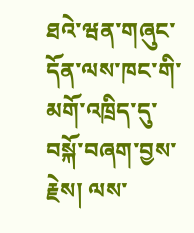ཐའེ་ཝན་གཞུང་དོན་ལས་ཁང་གི་མགོ་འཁྲིད་དུ་བསྐོ་བཞག་བྱས་རྗེས། ལས་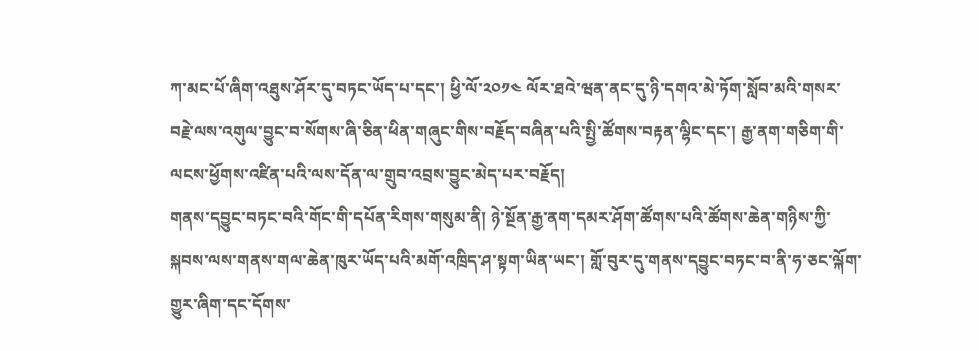ཀ་མང་པོ་ཞིག་འཐུས་ཤོར་དུ་བཏང་ཡོད་པ་དང་། ཕྱི་ལོ་༢༠༡༤ ལོར་ཐའེ་ཝན་ནང་དུ་ཉི་དགའ་མེ་ཏོག་སློབ་མའི་གསར་བརྗེ་ལས་འགུལ་བྱུང་བ་སོགས་ཞི་ཅིན་ཕིན་གཞུང་གིས་བརྗོད་བཞིན་པའི་སྤྱི་ཚོགས་བརྟན་ལྷིང་དང་། རྒྱ་ནག་གཅིག་གི་ལངས་ཕྱོགས་འཛིན་པའི་ལས་དོན་ལ་གྲུབ་འབྲས་བྱུང་མེད་པར་བརྗོད།
གནས་དབྱུང་བཏང་བའི་གོང་གི་དཔོན་རིགས་གསུམ་ནི། ཉེ་སྔོན་རྒྱ་ནག་དམར་ཤོག་ཚོགས་པའི་ཚོགས་ཆེན་གཉིས་ཀྱི་སྐབས་ལས་གནས་གལ་ཆེན་ཁུར་ཡོད་པའི་མགོ་འཁྲིད་ཤ་སྟག་ཡིན་ཡང་། གློ་བུར་དུ་གནས་དབྱུང་བཏང་བ་ནི་ཧ་ཅང་ལྐོག་གྱུར་ཞིག་དང་དོགས་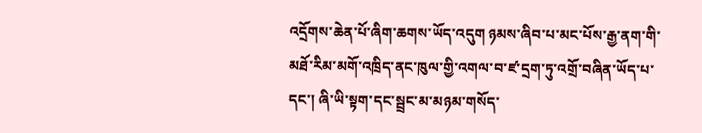འདྲོགས་ཆེན་པོ་ཞིག་ཆགས་ཡོད་འདུག ཉམས་ཞིབ་པ་མང་པོས་རྒྱ་ནག་གི་མཐོ་རིམ་མགོ་འཁྲིད་ནང་ཁུལ་གྱི་འགལ་བ་ཛ་དྲག་ཏུ་འགྲོ་བཞིན་ཡོད་པ་དང་། ཞི་ཡི་སྟག་དང་སྦྲང་མ་མཉམ་གསོད་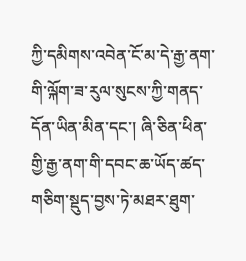ཀྱི་དམིགས་འབེན་ངོ་མ་དེ་རྒྱ་ནག་གི་ལྐོག་ཟ་རུལ་སུངས་ཀྱི་གནད་དོན་ཡིན་མིན་དང་། ཞི་ཅིན་ཕིན་གྱི་རྒྱ་ནག་གི་དབང་ཆ་ཡོད་ཚད་གཅིག་སྡུད་བྱས་ཏེ་མཐར་ཐུག་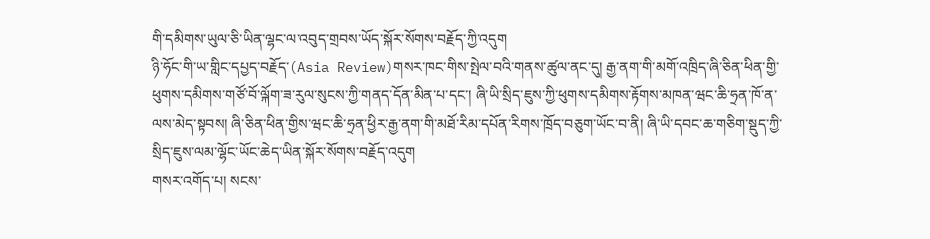གི་དམིགས་ཡུལ་ཅི་ཡིན་ལྷང་ལ་འབུད་གྲབས་ཡོད་སྐོར་སོགས་བརྗོད་ཀྱི་འདུག
ཉི་ཧོང་གི་ཡ་གླིང་དཔྱད་བརྗོད་(Asia Review)གསར་ཁང་གིས་སྤེལ་བའི་གནས་ཚུལ་ནང་དུ། རྒྱ་ནག་གི་མགོ་འཁྲིད་ཞི་ཅིན་ཕིན་གྱི་ཕུགས་དམིགས་གཙོ་བོ་ལྐོག་ཟ་རུལ་སུངས་ཀྱི་གནད་དོན་མིན་པ་དང་། ཞི་ཡི་སྲིད་ཇུས་ཀྱི་ཕུགས་དམིགས་རྟོགས་མཁན་ཝང་ཆི་ཧྲན་ཁོ་ན་ལས་མེད་སྟབས། ཞི་ཅིན་ཕིན་གྱིས་ཝང་ཆི་ཧྲན་ཕྱིར་རྒྱ་ནག་གི་མཐོ་རིམ་དཔོན་རིགས་ཁྲོད་བཅུག་ཡོང་བ་ནི། ཞི་ཡི་དབང་ཆ་གཅིག་སྡུད་ཀྱི་སྲིད་ཇུས་ལམ་ལྷོང་ཡོང་ཆེད་ཡིན་སྐོར་སོགས་བརྗོད་འདུག
གསར་འགོད་པ། སངས་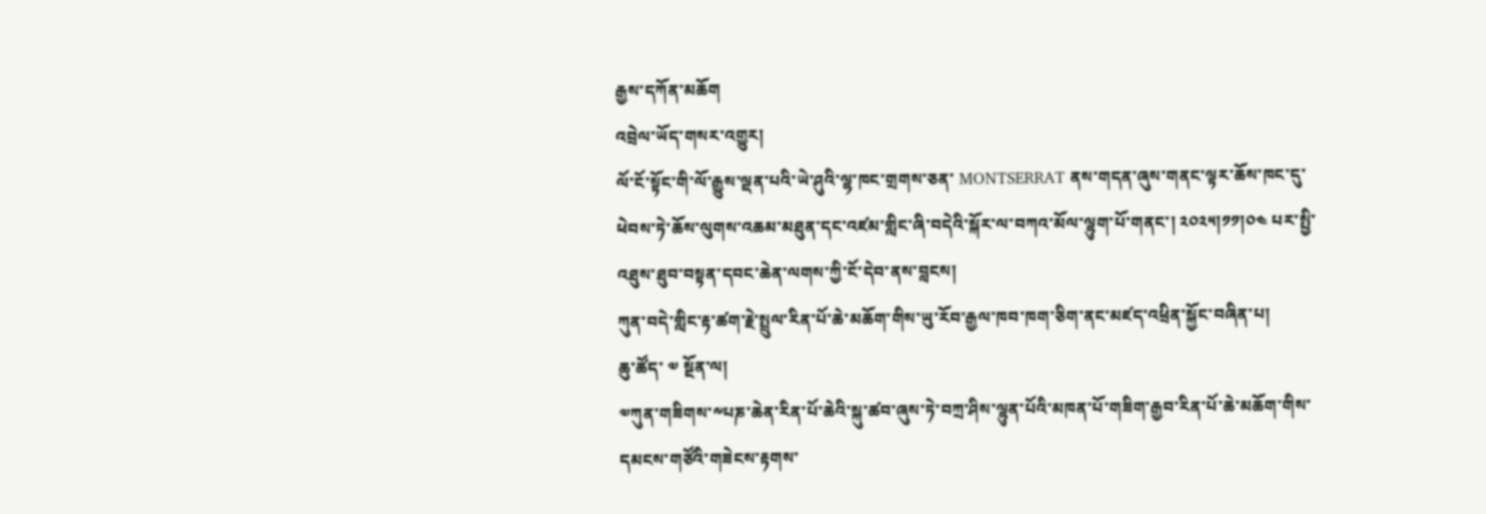རྒྱས་དཀོན་མཆོག
འབྲེལ་ཡོད་གསར་འགྱུར།
ལོ་ངོ་སྟོང་གི་ལོ་རྒྱུས་ལྡན་པའི་ཡེ་ཤུའི་ལྷ་ཁང་གྲགས་ཅན་ MONTSERRAT ནས་གདན་ཞུས་གནང་ལྟར་ཆོས་ཁང་དུ་ཕེབས་ཏེ་ཆོས་ལུགས་འཆམ་མཐུན་དང་འཛམ་གླིང་ཞི་བདེའི་སྐོར་ལ་བཀའ་མོལ་ལྷུག་པོ་གནང་། ༢༠༢༥།༡༡།༠༤ པར་སྤྱི་འཐུས་ཐུབ་བསྟན་དབང་ཆེན་ལགས་ཀྱི་ངོ་དེབ་ནས་བླངས།
ཀུན་བདེ་གླིང་རྟ་ཚག་རྗེ་སྤྲུལ་རིན་པོ་ཆེ་མཆོག་གིས་ཡུ་རོབ་རྒྱལ་ཁབ་ཁག་ཅིག་ནང་མཛད་འཕྲིན་སྐྱོང་བཞིན་པ།
ཆུ་ཚོད་ ༧ སྔོན་ལ།
༧ཀུན་གཟིགས་༸པཎ་ཆེན་རིན་པོ་ཆེའི་སྐུ་ཚབ་ཞུས་ཏེ་བཀྲ་ཤིས་ལྷུན་པོའི་མཁན་པོ་གཟིག་རྒྱབ་རིན་པོ་ཆེ་མཆོག་གིས་དམངས་གཙོའི་གཟེངས་རྟགས་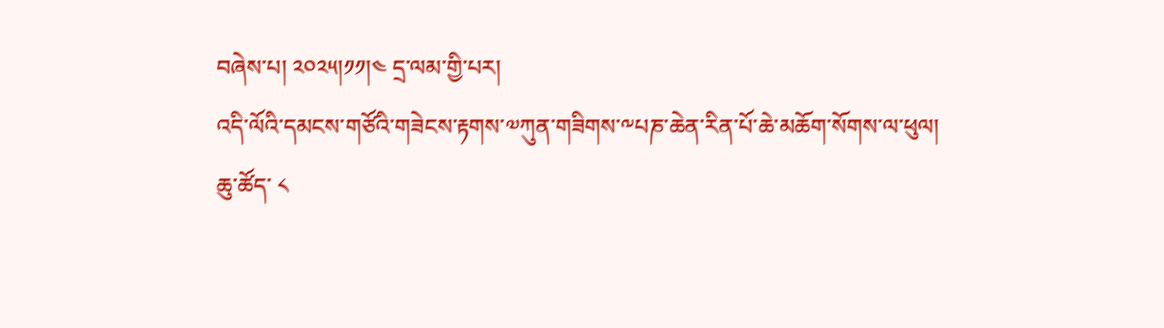བཞེས་པ། ༢༠༢༥།༡༡།༤ དྲ་ལམ་གྱི་པར།
འདི་ལོའི་དམངས་གཙོའི་གཟེངས་རྟགས་༧ཀུན་གཟིགས་༸པཎ་ཆེན་རིན་པོ་ཆེ་མཆོག་སོགས་ལ་ཕུལ།
ཆུ་ཚོད་ ༨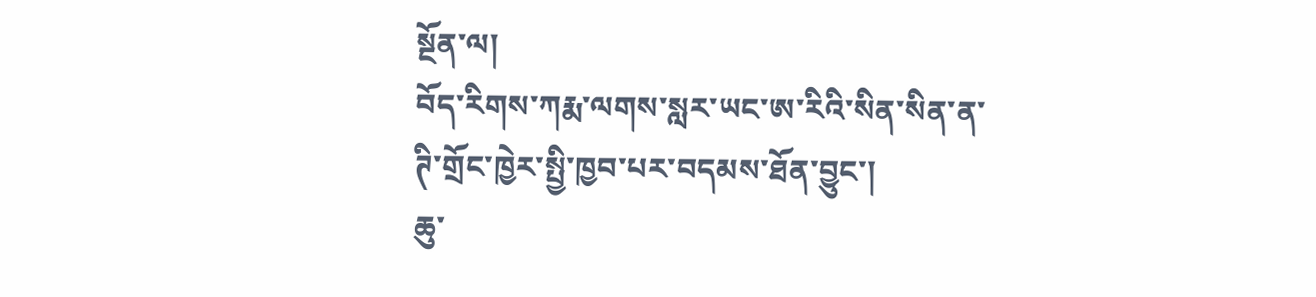སྔོན་ལ།
བོད་རིགས་ཀརྨ་ལགས་སླར་ཡང་ཨ་རིའི་སིན་སིན་ན་ཊི་གྲོང་ཁྱེར་སྤྱི་ཁྱབ་པར་བདམས་ཐོན་བྱུང་།
ཆུ་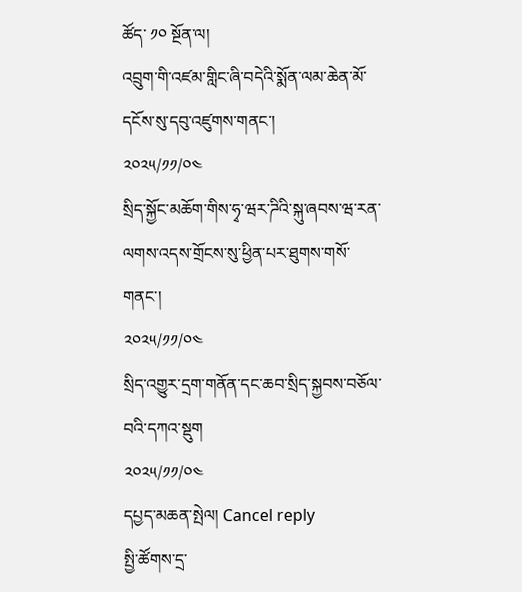ཚོད་ ༡༠ སྔོན་ལ།
འབྲུག་གི་འཛམ་གླིང་ཞི་བདེའི་སྨོན་ལམ་ཆེན་མོ་དངོས་སུ་དབུ་འཛུགས་གནང་།
༢༠༢༥/༡༡/༠༤
སྲིད་སྐྱོང་མཆོག་གིས་ཧྭ་ཝར་ཌིའི་སྐུ་ཞབས་ཝ་རན་ལགས་འདས་གྲོངས་སུ་ཕྱིན་པར་ཐུགས་གསོ་གནང་།
༢༠༢༥/༡༡/༠༤
སྲིད་འགྱུར་དྲག་གནོན་དང་ཆབ་སྲིད་སྐྱབས་བཅོལ་བའི་དཀའ་སྡུག
༢༠༢༥/༡༡/༠༤
དཔྱད་མཆན་སྤེལ། Cancel reply
སྤྱི་ཚོགས་དྲ་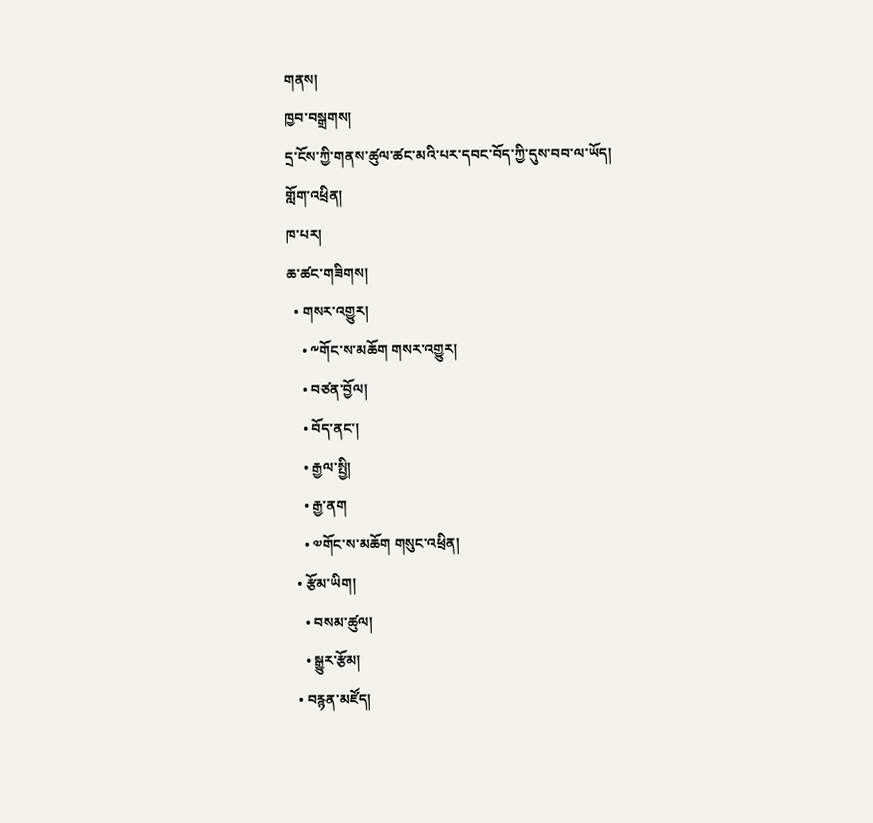གནས།
ཁྱབ་བསྒྲགས།
དྲ་ངོས་ཀྱི་གནས་ཚུལ་ཚང་མའི་པར་དབང་བོད་ཀྱི་དུས་བབ་ལ་ཡོད།
གློག་འཕྲིན།
ཁ་པར།
ཆ་ཚང་གཟིགས།
  • གསར་འགྱུར།
    • ༸གོང་ས་མཆོག གསར་འགྱུར།
    • བཙན་བྱོལ།
    • བོད་ནང་།
    • རྒྱལ་སྤྱི།
    • རྒྱ་ནག
    • ༧གོང་ས་མཆོག གསུང་འཕྲིན།
  • རྩོམ་ཡིག།
    • བསམ་ཚུལ།
    • སྒྱུར་རྩོམ།
  • བརྙན་མཛོད།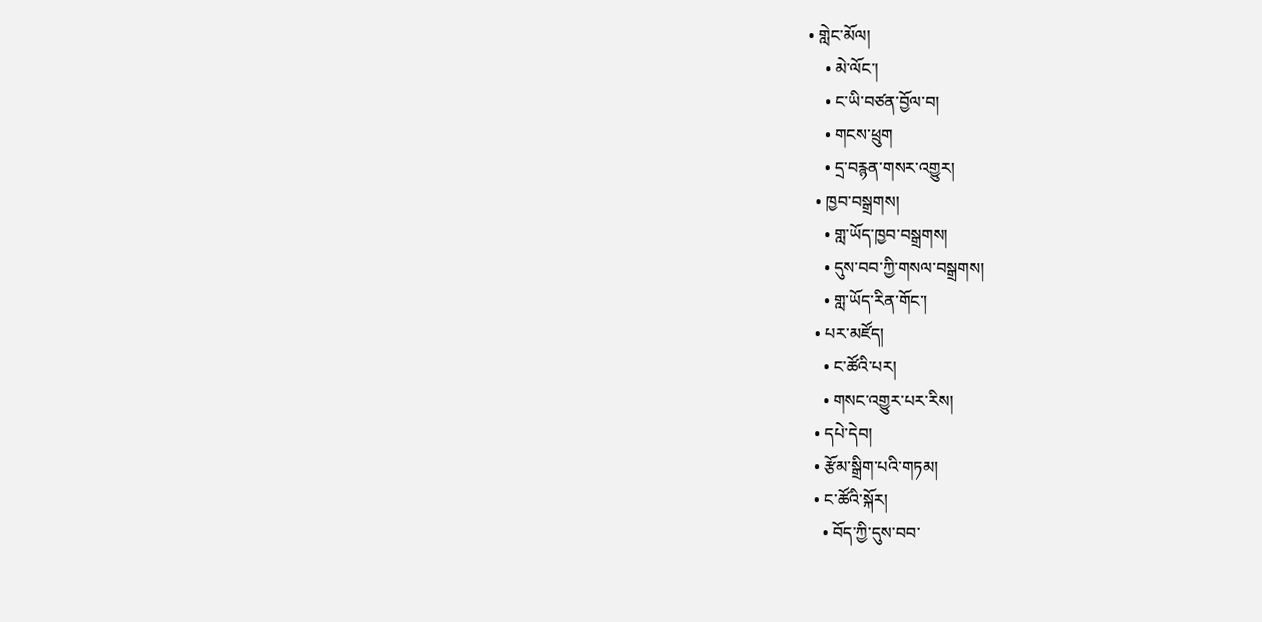• གླེང་མོལ།
    • མེ་ལོང་།
    • ང་ཡི་བཙན་བྱོལ་བ།
    • གངས་ཕྲུག
    • དྲ་བརྙན་གསར་འགྱུར།
  • ཁྱབ་བསྒྲགས།
    • གླ་ཡོད་ཁྱབ་བསྒྲགས།
    • དུས་བབ་ཀྱི་གསལ་བསྒྲགས།
    • གླ་ཡོད་རིན་གོང་།
  • པར་མཛོད།
    • ང་ཚོའི་པར།
    • གསང་འགྱུར་པར་རིས།
  • དཔེ་དེབ།
  • རྩོམ་སྒྲིག་པའི་གཏམ།
  • ང་ཚོའི་སྐོར།
    • བོད་ཀྱི་དུས་བབ་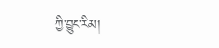ཀྱི་བྱུང་རིམ།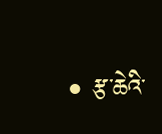• རྩ་ཆེའི་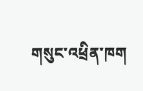གསུང་འཕྲིན་ཁག